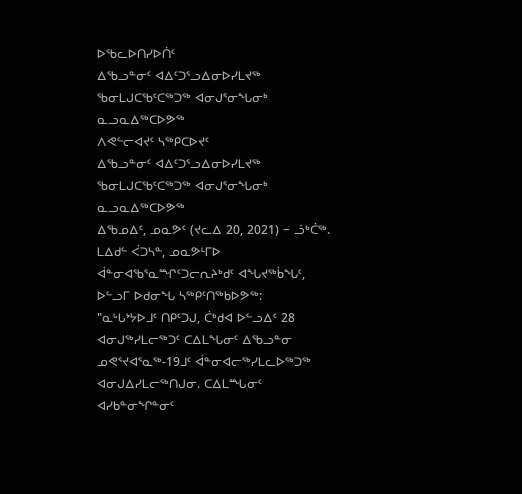ᐅᖃᓚᐅᑎᓯᐅᑏᑦ
ᐃᖃᓗᓐᓂᑦ ᐊᐃᑦᑐᕐᓗᐃᓂᐅᓯᒪᔪᖅ ᖃᓂᒪᒍᑕᖃᑦᑕᖅᑐᖅ ᐊᓂᒍᕐᓂᖓᓂᒃ ᓇᓗᓇᐃᖅᑕᐅᕗᖅ
ᐱᕙᓪᓕᐊᔪᑦ ᓴᖅᑭᑕᐅᔪᑦ
ᐃᖃᓗᓐᓂᑦ ᐊᐃᑦᑐᕐᓗᐃᓂᐅᓯᒪᔪᖅ ᖃᓂᒪᒍᑕᖃᑦᑕᖅᑐᖅ ᐊᓂᒍᕐᓂᖓᓂᒃ ᓇᓗᓇᐃᖅᑕᐅᕗᖅ
ᐃᖃᓄᐃᑦ, ᓄᓇᕗᑦ (ᔪᓚᐃ 20, 2021) − ᓘᒃᑖᖅ. ᒪᐃᑯᓪ ᐹᑐᓴᓐ, ᓄᓇᕗᒻᒥᐅ ᐋᓐᓂᐊᖃᕐᓇᙱᑦᑐᓕᕆᔨᒃᑯᑦ ᐊᖓᔪᖅᑳᖓᑦ, ᐅᓪᓗᒥ ᐅᑯᓂᖓ ᓴᖅᑭᑦᑎᖅᑲᐅᕗᖅ:
"ᓇᒡᒐᔾᔭᐅᒧᑦ ᑎᑭᑦᑐᒍ, ᑖᒃᑯᐊ ᐅᓪᓗᐃᑦ 28 ᐊᓂᒍᖅᓯᒪᓕᖅᑐᑦ ᑕᐃᒪᖓᓂᑦ ᐃᖃᓗᓐᓂ ᓄᕙᕐᔪᐊᕐᓇᖅ-19ᒧᑦ ᐋᓐᓂᐊᓕᖅᓯᒪᓚᐅᖅᑐᖅ ᐊᓂᒍᐃᓯᒪᓕᖅᑎᒍᓂ. ᑕᐃᒪᙵᓂᑦ ᐊᓯᑲᓐᓂᖏᓐᓂᑦ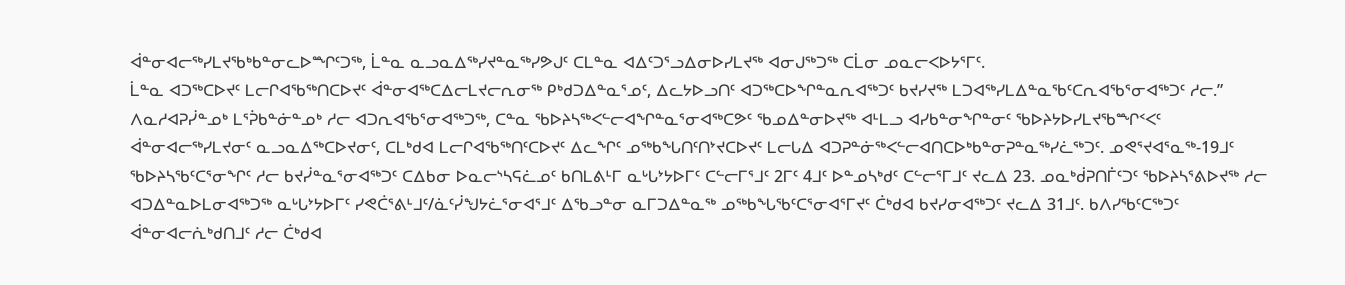ᐋᓐᓂᐊᓕᖅᓯᒪᔪᖃᒃᑲᓐᓂᓚᐅᙱᑦᑐᖅ, ᒫᓐᓇ ᓇᓗᓇᐃᖅᓯᔪᓐᓇᖅᓯᕗᒍᑦ ᑕᒪᓐᓇ ᐊᐃᑦᑐᕐᓗᐃᓂᐅᓯᒪᔪᖅ ᐊᓂᒍᖅᑐᖅ ᑕᒫᓂ ᓄᓇᓕᐸᐅᔭᕐᒥᑦ.
ᒫᓐᓇ ᐊᑐᖅᑕᐅᔪᑦ ᒪᓕᒋᐊᖃᖅᑎᑕᐅᔪᑦ ᐋᓐᓂᐊᖅᑕᐃᓕᒪᔪᓕᕆᓂᖅ ᑭᒃᑯᑐᐃᓐᓇᕐᓄᑦ, ᐃᓚᔭᐅᓗᑎᑦ ᐊᑐᖅᑕᐅᖏᓐᓇᕆᐊᖅᑐᑦ ᑲᔪᓯᔪᖅ ᒪᑐᐊᖅᓯᒪᐃᓐᓇᖃᑦᑕᕆᐊᖃᕐᓂᐊᖅᑐᑦ ᓱᓕ.” ᐱᓇᓱᐊᕈᓰᓐᓄᒃ ᒪᕐᕉᑲᓐᓃᓐᓄᒃ ᓱᓕ ᐊᑐᕆᐊᖃᕐᓂᐊᖅᑐᖅ, ᑕᓐᓇ ᖃᐅᔨᓴᖅᐸᓪᓕᐊᖏᓐᓇᕐᓂᐊᖅᑕᕗᑦ ᖃᓄᐃᓐᓂᐅᔪᖅ ᐊᒻᒪᓗ ᐊᓯᑲᓐᓂᖏᓐᓂᑦ ᖃᐅᔨᔭᐅᓯᒪᔪᖃᙱᑉᐸᑦ ᐋᓐᓂᐊᓕᖅᓯᒪᔪᓂᑦ ᓇᓗᓇᐃᖅᑕᐅᔪᓂᑦ, ᑕᒪᒃᑯᐊ ᒪᓕᒋᐊᖃᖅᑎᑦᑕᐅᔪᑦ ᐃᓚᖏᑦ ᓄᖅᑲᖓᑎᑦᑎᔾᔪᑕᐅᔪᑦ ᒪᓕᒐᐃ ᐊᑐᕈᓐᓃᖅᐸᓪᓕᐊᑎᑕᐅᒃᑲᓐᓂᕈᓐᓇᖅᓯᓛᖅᑐᑦ. ᓄᕙᕐᔪᐊᕐᓇᖅ-19ᒧᑦ ᖃᐅᔨᓴᖃᑦᑕᕐᓂᖏᑦ ᓱᓕ ᑲᔪᓰᓐᓇᕐᓂᐊᖅᑐᑦ ᑕᐃᑲᓂ ᐅᓇᓕᔅᓴᕋᓛᓄᑦ ᑲᑎᒪᕕᒻᒥ ᓇᒡᒐᔾᔭᐅᒥᑦ ᑕᓪᓕᒥᕐᒧᑦ 2ᒥᑦ 4ᒧᑦ ᐅᓐᓄᓴᒃᑯᑦ ᑕᓪᓕᕐᒥᒧᑦ ᔪᓚᐃ 23. ᓄᓇᒃᑰᕈᑎᒦᑦᑐᑦ ᖃᐅᔨᓴᕐᕕᐅᔪᖅ ᓱᓕ ᐊᑐᐃᓐᓇᐅᒪᓂᐊᖅᑐᖅ ᓇᒡᒐᔾᔭᐅᒥᑦ ᓯᕙᑖᕐᕕᒻᒧᑦ/ᓈᑦᓰᖑᔭᓛᕐᓂᐊᕐᒧᑦ ᐃᖃᓗᓐᓂ ᓇᒥᑐᐃᓐᓇᖅ ᓄᖅᑲᖓᖃᑦᑕᕐᓂᐊᕐᒥᔪᑦ ᑖᒃᑯᐊ ᑲᔪᓯᓂᐊᖅᑐᑦ ᔪᓚᐃ 31ᒧᑦ. ᑲᐱᓯᖃᑦᑕᖅᑐᑦ ᐋᓐᓂᐊᓕᕇᒃᑯᑎᒧᑦ ᓱᓕ ᑖᒃᑯᐊ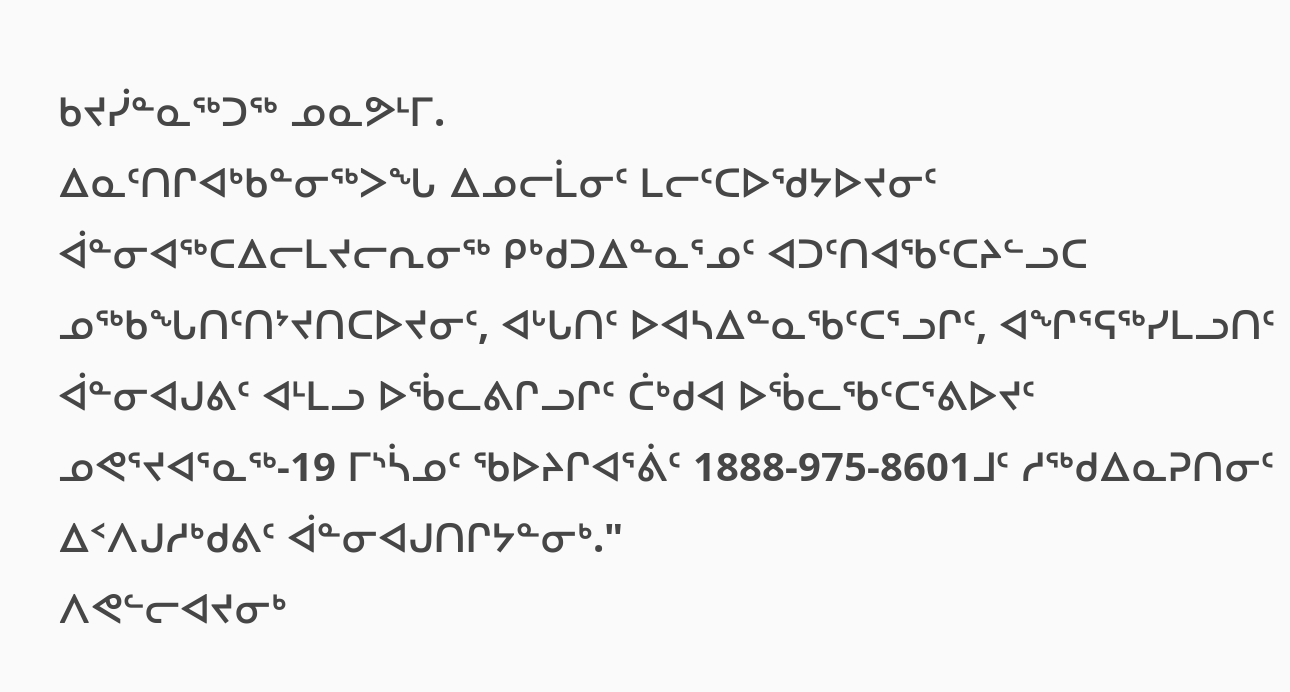ᑲᔪᓰᓐᓇᖅᑐᖅ ᓄᓇᕗᒻᒥ.
ᐃᓇᑦᑎᒋᐊᒃᑲᓐᓂᖅᐳᖓ ᐃᓄᓕᒫᓂᑦ ᒪᓕᑦᑕᐅᖁᔭᐅᔪᓂᑦ ᐋᓐᓂᐊᖅᑕᐃᓕᒪᔪᓕᕆᓂᖅ ᑭᒃᑯᑐᐃᓐᓇᕐᓄᑦ ᐊᑐᑦᑎᐊᖃᑦᑕᔨᓪᓗᑕ ᓄᖅᑲᖓᑎᑦᑎᔾᔪᑎᑕᐅᔪᓂᑦ, ᐊᒡᒐᑎᑦ ᐅᐊᓴᐃᓐᓇᖃᑦᑕᕐᓗᒋᑦ, ᐊᖏᕐᕋᖅᓯᒪᓗᑎᑦ ᐋᓐᓂᐊᒍᕕᑦ ᐊᒻᒪᓗ ᐅᖄᓚᕕᒋᓗᒋᑦ ᑖᒃᑯᐊ ᐅᖄᓚᖃᑦᑕᕐᕕᐅᔪᑦ ᓄᕙᕐᔪᐊᕐᓇᖅ-19 ᒥᔅᓵᓄᑦ ᖃᐅᔨᒋᐊᕐᕖᑦ 1888-975-8601ᒧᑦ ᓱᖅᑯᐃᓇᕈᑎᓂᑦ ᐃᑉᐱᒍᓱᒃᑯᕕᑦ ᐋᓐᓂᐊᒍᑎᒋᔭᓐᓂᒃ."
ᐱᕙᓪᓕᐊᔪᓂᒃ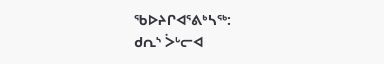ᖃᐅᔨᒋᐊᕐᕕᒃᓴᖅ:
ᑯᕆᔅ ᐴᒡᓕᐊ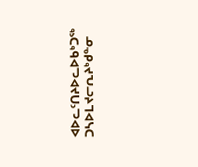ᐊᐅᓚᑦᑎᔨᐅᓚᐅᑲᒃᑐᖅ ᑐᓴᐅᒪᔪᓕᕆᔨᒃᑯᓐᓂ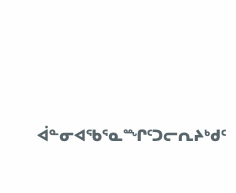ᐋᓐᓂᐊᖃᕐᓇᙱᑦᑐᓕᕆᔨᒃᑯᑦ